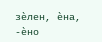зѐлен, ѐна, -ѐно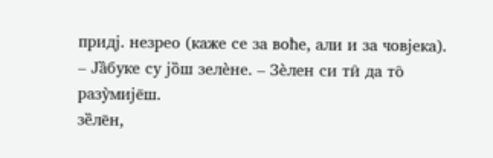придј. незрео (каже се за воће, али и за човјека). – Ја̏буке су јо̏ш зелѐне. – Зѐлен си ти̑ да то̑ разу̀мије̄ш.
зе̏ле̄н,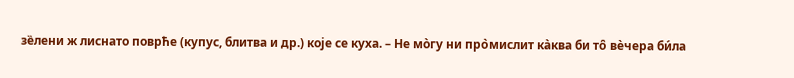зе̏лени ж лиснато поврће (купус, блитва и др.) које се куха. – Не мо̀гу ни про̀мислит ка̀ква би то̑ вѐчера би́ла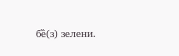бе̏(з) зелени.